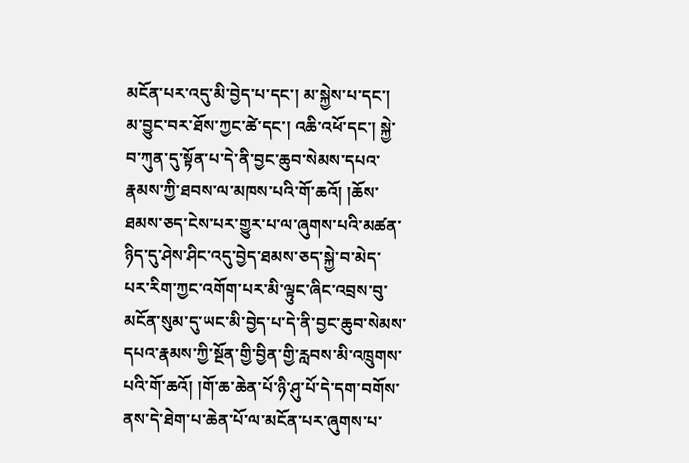མངོན་པར་འདུ་མི་བྱེད་པ་དང་། མ་སྐྱེས་པ་དང་། མ་བྱུང་བར་ཐོས་ཀྱང་ཚེ་དང་། འཆི་འཕོ་དང་། སྐྱེ་བ་ཀུན་དུ་སྟོན་པ་དེ་ནི་བྱང་ཆུབ་སེམས་དཔའ་རྣམས་ཀྱི་ཐབས་ལ་མཁས་པའི་གོ་ཆའོ། །ཆོས་ཐམས་ཅད་ངེས་པར་གྱུར་པ་ལ་ཞུགས་པའི་མཚན་ཉིད་དུ་ཤེས་ཤིང་འདུ་བྱེད་ཐམས་ཅད་སྐྱེ་བ་མེད་པར་རིག་ཀྱང་འགོག་པར་མི་ལྟུང་ཞིང་འབྲས་བུ་མངོན་སུམ་དུ་ཡང་མི་བྱེད་པ་དེ་ནི་བྱང་ཆུབ་སེམས་དཔའ་རྣམས་ཀྱི་སྔོན་གྱི་བྱིན་གྱི་རླབས་མི་འཁྲུགས་པའི་གོ་ཆའོ། །གོ་ཆ་ཆེན་པོ་ཉི་ཤུ་པོ་དེ་དག་བགོས་ནས་དེ་ཐེག་པ་ཆེན་པོ་ལ་མངོན་པར་ཞུགས་པ་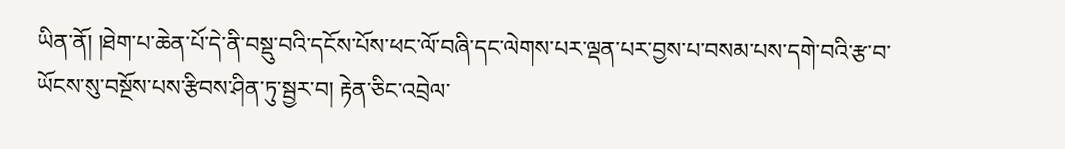ཡིན་ནོ། །ཐེག་པ་ཆེན་པོ་དེ་ནི་བསྡུ་བའི་དངོས་པོས་ཕང་ལོ་བཞི་དང་ལེགས་པར་ལྡན་པར་བྱས་པ་བསམ་པས་དགེ་བའི་རྩ་བ་ཡོངས་སུ་བསྔོས་པས་རྩིབས་ཤིན་ཏུ་སྦྱར་བ། རྟེན་ཅིང་འབྲེལ་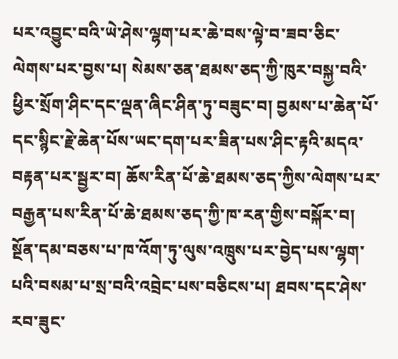པར་འབྱུང་བའི་ཡེ་ཤེས་ལྷག་པར་ཆེ་བས་ལྟེ་བ་ཟབ་ཅིང་ལེགས་པར་བྱས་པ། སེམས་ཅན་ཐམས་ཅད་ཀྱི་ཁུར་བསྐྱ་བའི་ཕྱིར་སྲོག་ཤིང་དང་ལྡན་ཞིང་ཤིན་ཏུ་བཟུང་བ། བྱམས་པ་ཆེན་པོ་དང་སྙིང་རྗེ་ཆེན་པོས་ཡང་དག་པར་ཟིན་པས་ཤིང་རྟའི་མདའ་བརྟན་པར་སྦྱར་བ། ཆོས་རིན་པོ་ཆེ་ཐམས་ཅད་ཀྱིས་ལེགས་པར་བརྒྱན་པས་རིན་པོ་ཆེ་ཐམས་ཅད་ཀྱི་ཁ་རན་གྱིས་བསྐོར་བ། སྔོན་དམ་བཅས་པ་ཁ་འོག་ཏུ་ལུས་འཁྲུས་པར་བྱེད་པས་ལྷག་པའི་བསམ་པ་སྲ་བའི་འབྲེང་པས་བཅིངས་པ། ཐབས་དང་ཤེས་རབ་ཟུང་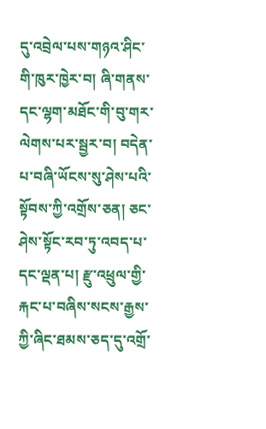དུ་འབྲེལ་པས་གཉའ་ཤིང་གི་ཁུར་ཁྱེར་བ། ཞི་གནས་དང་ལྷག་མཐོང་གི་བུ་གར་ལེགས་པར་སྦྱར་བ། བདེན་པ་བཞི་ཡོངས་སུ་ཤེས་པའི་སྟོབས་ཀྱི་འགྲོས་ཅན། ཅང་ཤེས་སྟོང་རབ་ཏུ་འབད་པ་དང་ལྡན་པ། རྫུ་འཕྲུལ་གྱི་རྐང་པ་བཞིས་སངས་རྒྱས་ཀྱི་ཞིང་ཐམས་ཅད་དུ་འགྲོ་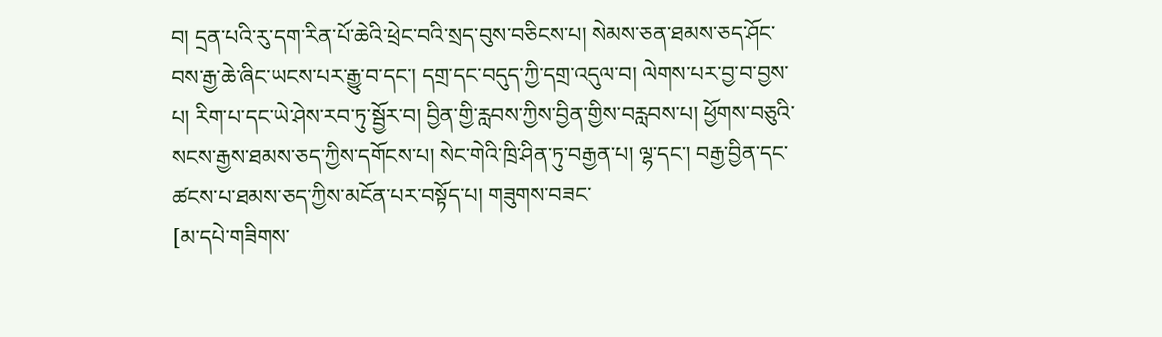བ། དྲན་པའི་རུ་དག་རིན་པོ་ཆེའི་ཕྲེང་བའི་སྲད་བུས་བཅིངས་པ། སེམས་ཅན་ཐམས་ཅད་ཤོང་བས་རྒྱ་ཆེ་ཞིང་ཡངས་པར་རྒྱུ་བ་དང་། དགྲ་དང་བདུད་ཀྱི་དགྲ་འདུལ་བ། ལེགས་པར་བྱ་བ་བྱས་པ། རིག་པ་དང་ཡེ་ཤེས་རབ་ཏུ་སྦྱོར་བ། བྱིན་གྱི་རླབས་ཀྱིས་བྱིན་གྱིས་བརླབས་པ། ཕྱོགས་བཅུའི་སངས་རྒྱས་ཐམས་ཅད་ཀྱིས་དགོངས་པ། སེང་གེའི་ཁྲི་ཤིན་ཏུ་བརྒྱན་པ། ལྷ་དང་། བརྒྱ་བྱིན་དང་ཚངས་པ་ཐམས་ཅད་ཀྱིས་མངོན་པར་བསྟོད་པ། གཟུགས་བཟང་
[མ་དཔེ་གཟིགས་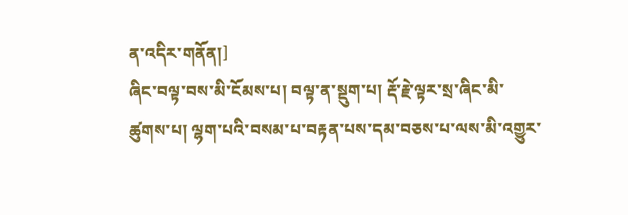ན་འདིར་གནོན།]
ཞིང་བལྟ་བས་མི་ངོམས་པ། བལྟ་ན་སྡུག་པ། རྡོ་རྗེ་ལྟར་སྲ་ཞིང་མི་ཚུགས་པ། ལྷག་པའི་བསམ་པ་བརྟན་པས་དམ་བཅས་པ་ལས་མི་འགྱུར་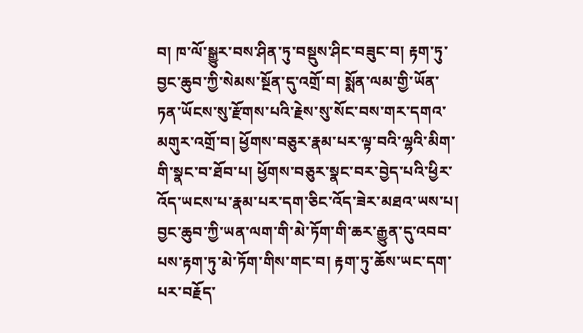བ། ཁ་ལོ་སྒྱུར་བས་ཤིན་ཏུ་བསྡུས་ཤིང་བཟུང་བ། རྟག་ཏུ་བྱང་ཆུབ་ཀྱི་སེམས་སྔོན་དུ་འགྲོ་བ། སྨོན་ལམ་གྱི་ཡོན་ཏན་ཡོངས་སུ་རྫོགས་པའི་རྗེས་སུ་སོང་བས་གར་དགའ་མགུར་འགྲོ་བ། ཕྱོགས་བཅུར་རྣམ་པར་ལྟ་བའི་ལྷའི་མིག་གི་སྣང་བ་ཐོབ་པ། ཕྱོགས་བཅུར་སྣང་བར་བྱེད་པའི་ཕྱིར་འོད་ཡངས་པ་རྣམ་པར་དག་ཅིང་འོད་ཟེར་མཐའ་ཡས་པ། བྱང་ཆུབ་ཀྱི་ཡན་ལག་གི་མེ་ཏོག་གི་ཆར་རྒྱུན་དུ་འབབ་པས་རྟག་ཏུ་མེ་ཏོག་གིས་གང་བ། རྟག་ཏུ་ཆོས་ཡང་དག་པར་བརྗོད་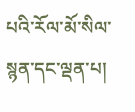པའི་རོལ་མོ་སིལ་སྙན་དང་ལྡན་པ།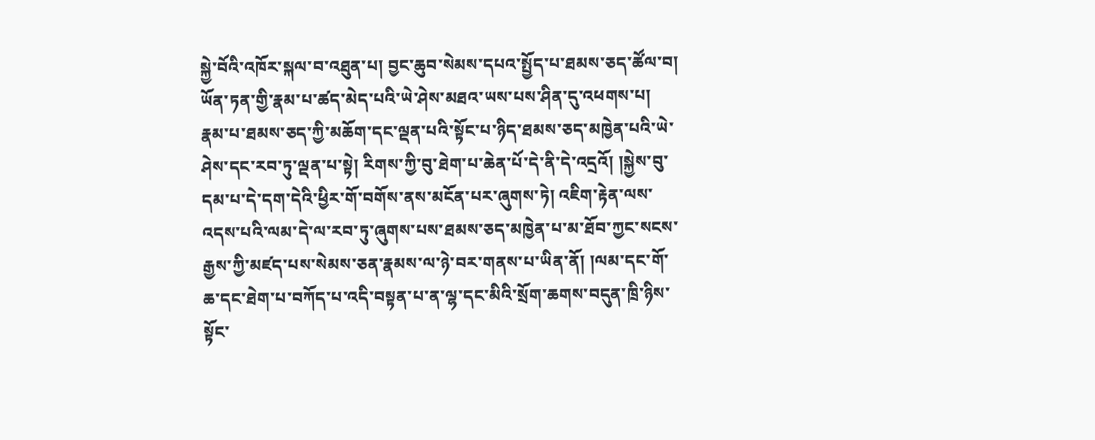སྐྱེ་བོའི་འཁོར་སྐལ་བ་འཐུན་པ། བྱང་ཆུབ་སེམས་དཔའ་སྤྱོད་པ་ཐམས་ཅད་ཚོལ་བ། ཡོན་ཏན་གྱི་རྣམ་པ་ཚད་མེད་པའི་ཡེ་ཤེས་མཐའ་ཡས་པས་ཤིན་དུ་འཕགས་པ། རྣམ་པ་ཐམས་ཅད་ཀྱི་མཆོག་དང་ལྡན་པའི་སྟོང་པ་ཉིད་ཐམས་ཅད་མཁྱེན་པའི་ཡེ་ཤེས་དང་རབ་ཏུ་ལྡན་པ་སྟེ། རིགས་ཀྱི་བུ་ཐེག་པ་ཆེན་པོ་དེ་ནི་དེ་འདྲའོ། །སྐྱེས་བུ་དམ་པ་དེ་དག་དེའི་ཕྱིར་གོ་བགོས་ནས་མངོན་པར་ཞུགས་ཏེ། འཇིག་རྟེན་ལས་འདས་པའི་ལམ་དེ་ལ་རབ་ཏུ་ཞུགས་པས་ཐམས་ཅད་མཁྱེན་པ་མ་ཐོབ་ཀྱང་སངས་རྒྱས་ཀྱི་མཛད་པས་སེམས་ཅན་རྣམས་ལ་ཉེ་བར་གནས་པ་ཡིན་ནོ། །ལམ་དང་གོ་ཆ་དང་ཐེག་པ་བཀོད་པ་འདི་བསྟན་པ་ན་ལྷ་དང་མིའི་སྲོག་ཆགས་བདུན་ཁྲི་ཉིས་སྟོང་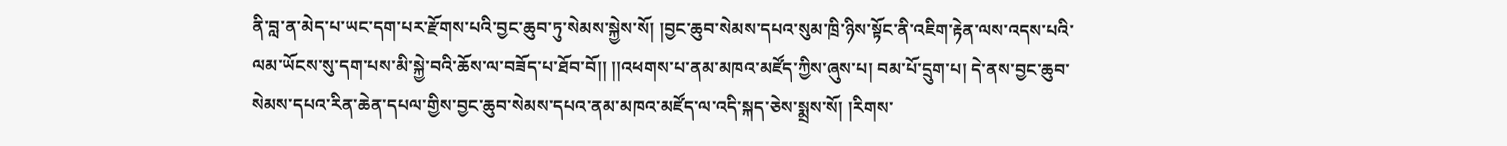ནི་བླ་ན་མེད་པ་ཡང་དག་པར་རྫོགས་པའི་བྱང་ཆུབ་ཏུ་སེམས་སྐྱེས་སོ། །བྱང་ཆུབ་སེམས་དཔའ་སུམ་ཁྲི་ཉིས་སྟོང་ནི་འཇིག་རྟེན་ལས་འདས་པའི་ལམ་ཡོངས་སུ་དག་པས་མི་སྐྱེ་བའི་ཆོས་ལ་བཟོད་པ་ཐོབ་བོ།། །།འཕགས་པ་ནམ་མཁའ་མཛོད་ཀྱིས་ཞུས་པ། བམ་པོ་དྲུག་པ། དེ་ནས་བྱང་ཆུབ་སེམས་དཔའ་རིན་ཆེན་དཔལ་གྱིས་བྱང་ཆུབ་སེམས་དཔའ་ནམ་མཁའ་མཛོད་ལ་འདི་སྐད་ཅེས་སྨྲས་སོ། །རིགས་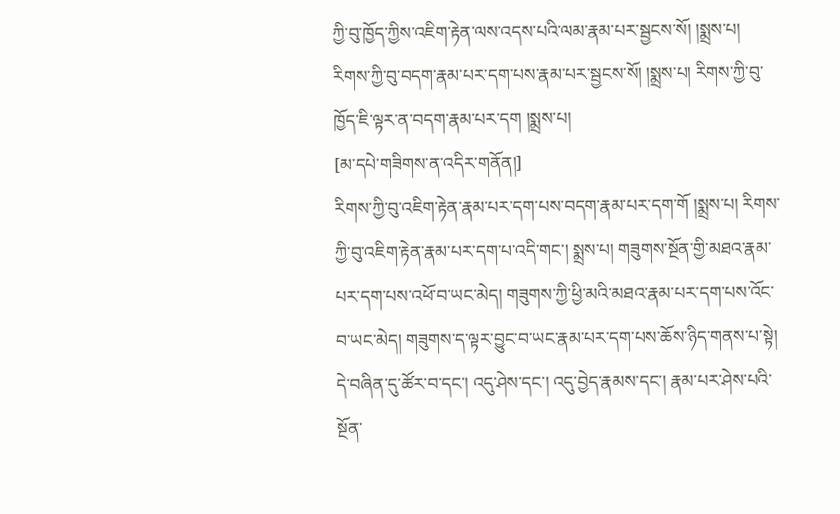ཀྱི་བུ་ཁྱོད་ཀྱིས་འཇིག་རྟེན་ལས་འདས་པའི་ལམ་རྣམ་པར་སྦྱངས་སོ། །སྨྲས་པ། རིགས་ཀྱི་བུ་བདག་རྣམ་པར་དག་པས་རྣམ་པར་སྦྱངས་སོ། །སྨྲས་པ། རིགས་ཀྱི་བུ་ཁྱོད་ཇི་ལྟར་ན་བདག་རྣམ་པར་དག །སྨྲས་པ།
[མ་དཔེ་གཟིགས་ན་འདིར་གནོན།]
རིགས་ཀྱི་བུ་འཇིག་རྟེན་རྣམ་པར་དག་པས་བདག་རྣམ་པར་དག་གོ །སྨྲས་པ། རིགས་ཀྱི་བུ་འཇིག་རྟེན་རྣམ་པར་དག་པ་འདི་གང་། སྨྲས་པ། གཟུགས་སྔོན་གྱི་མཐའ་རྣམ་པར་དག་པས་འཕོ་བ་ཡང་མེད། གཟུགས་ཀྱི་ཕྱི་མའི་མཐའ་རྣམ་པར་དག་པས་འོང་བ་ཡང་མེད། གཟུགས་ད་ལྟར་བྱུང་བ་ཡང་རྣམ་པར་དག་པས་ཆོས་ཉིད་གནས་པ་སྟེ། དེ་བཞིན་དུ་ཚོར་བ་དང་། འདུ་ཤེས་དང་། འདུ་བྱེད་རྣམས་དང་། རྣམ་པར་ཤེས་པའི་སྔོན་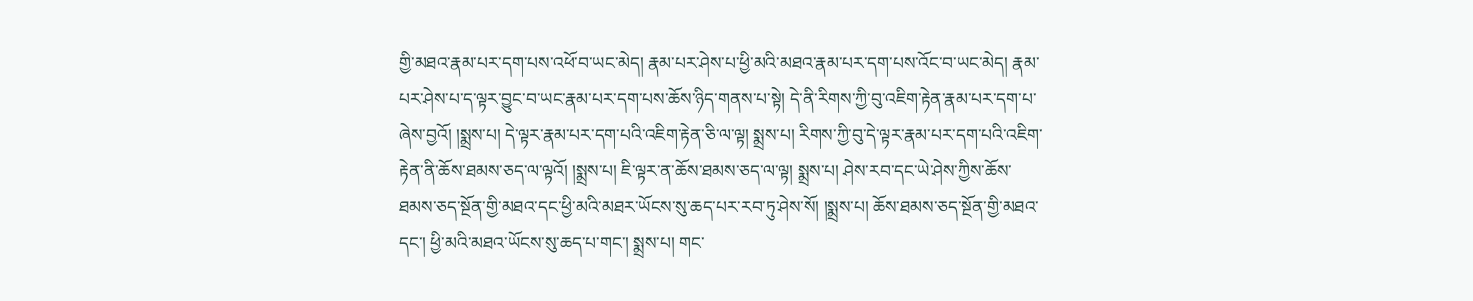གྱི་མཐའ་རྣམ་པར་དག་པས་འཕོ་བ་ཡང་མེད། རྣམ་པར་ཤེས་པ་ཕྱི་མའི་མཐའ་རྣམ་པར་དག་པས་འོང་བ་ཡང་མེད། རྣམ་པར་ཤེས་པ་ད་ལྟར་བྱུང་བ་ཡང་རྣམ་པར་དག་པས་ཆོས་ཉིད་གནས་པ་སྟེ། དེ་ནི་རིགས་ཀྱི་བུ་འཇིག་རྟེན་རྣམ་པར་དག་པ་ཞེས་བྱའོ། །སྨྲས་པ། དེ་ལྟར་རྣམ་པར་དག་པའི་འཇིག་རྟེན་ཅི་ལ་ལྟ། སྨྲས་པ། རིགས་ཀྱི་བུ་དེ་ལྟར་རྣམ་པར་དག་པའི་འཇིག་རྟེན་ནི་ཆོས་ཐམས་ཅད་ལ་ལྟའོ། །སྨྲས་པ། ཇི་ལྟར་ན་ཆོས་ཐམས་ཅད་ལ་ལྟ། སྨྲས་པ། ཤེས་རབ་དང་ཡེ་ཤེས་ཀྱིས་ཆོས་ཐམས་ཅད་སྔོན་གྱི་མཐའ་དང་ཕྱི་མའི་མཐར་ཡོངས་སུ་ཆད་པར་རབ་ཏུ་ཤེས་སོ། །སྨྲས་པ། ཆོས་ཐམས་ཅད་སྔོན་གྱི་མཐའ་དང་། ཕྱི་མའི་མཐའ་ཡོངས་སུ་ཆད་པ་གང་། སྨྲས་པ། གང་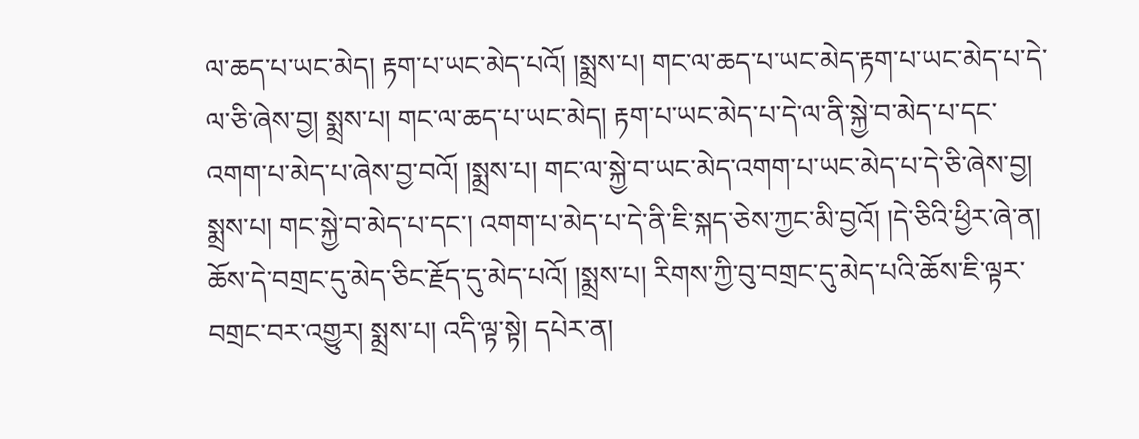ལ་ཆད་པ་ཡང་མེད། རྟག་པ་ཡང་མེད་པའོ། །སྨྲས་པ། གང་ལ་ཆད་པ་ཡང་མེད་རྟག་པ་ཡང་མེད་པ་དེ་ལ་ཅི་ཞེས་བྱ། སྨྲས་པ། གང་ལ་ཆད་པ་ཡང་མེད། རྟག་པ་ཡང་མེད་པ་དེ་ལ་ནི་སྐྱེ་བ་མེད་པ་དང་འགག་པ་མེད་པ་ཞེས་བྱ་བའོ། །སྨྲས་པ། གང་ལ་སྐྱེ་བ་ཡང་མེད་འགག་པ་ཡང་མེད་པ་དེ་ཅི་ཞེས་བྱ། སྨྲས་པ། གང་སྐྱེ་བ་མེད་པ་དང་། འགག་པ་མེད་པ་དེ་ནི་ཇི་སྐད་ཅེས་ཀྱང་མི་བྱའོ། །དེ་ཅིའི་ཕྱིར་ཞེ་ན། ཆོས་དེ་བགྲང་དུ་མེད་ཅིང་རྗོད་དུ་མེད་པའོ། །སྨྲས་པ། རིགས་ཀྱི་བུ་བགྲང་དུ་མེད་པའི་ཆོས་ཇི་ལྟར་བགྲང་བར་འགྱུར། སྨྲས་པ། འདི་ལྟ་སྟེ། དཔེར་ན།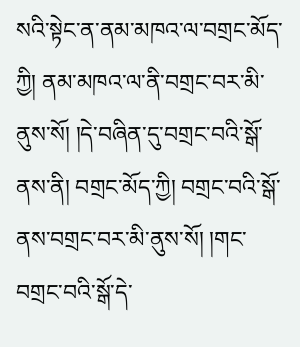སའི་སྟེང་ན་ནམ་མཁའ་ལ་བགྲང་མོད་ཀྱི། ནམ་མཁའ་ལ་ནི་བགྲང་བར་མི་ནུས་སོ། །དེ་བཞིན་དུ་བགྲང་བའི་སྒོ་ནས་ནི། བགྲང་མོད་ཀྱི། བགྲང་བའི་སྒོ་ནས་བགྲང་བར་མི་ནུས་སོ། །གང་བགྲང་བའི་སྒོ་དེ་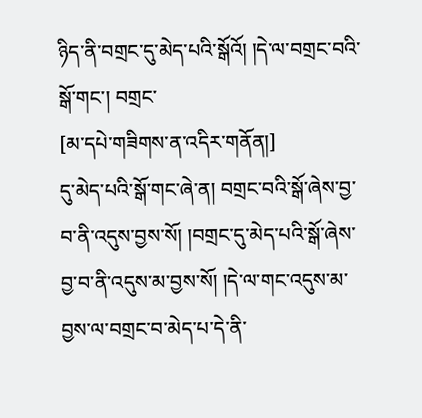ཉིད་ནི་བགྲང་དུ་མེད་པའི་སྒོའོ། །དེ་ལ་བགྲང་བའི་སྒོ་གང་། བགྲང་
[མ་དཔེ་གཟིགས་ན་འདིར་གནོན།]
དུ་མེད་པའི་སྒོ་གང་ཞེ་ན། བགྲང་བའི་སྒོ་ཞེས་བྱ་བ་ནི་འདུས་བྱས་སོ། །བགྲང་དུ་མེད་པའི་སྒོ་ཞེས་བྱ་བ་ནི་འདུས་མ་བྱས་སོ། །དེ་ལ་གང་འདུས་མ་བྱས་ལ་བགྲང་བ་མེད་པ་དེ་ནི་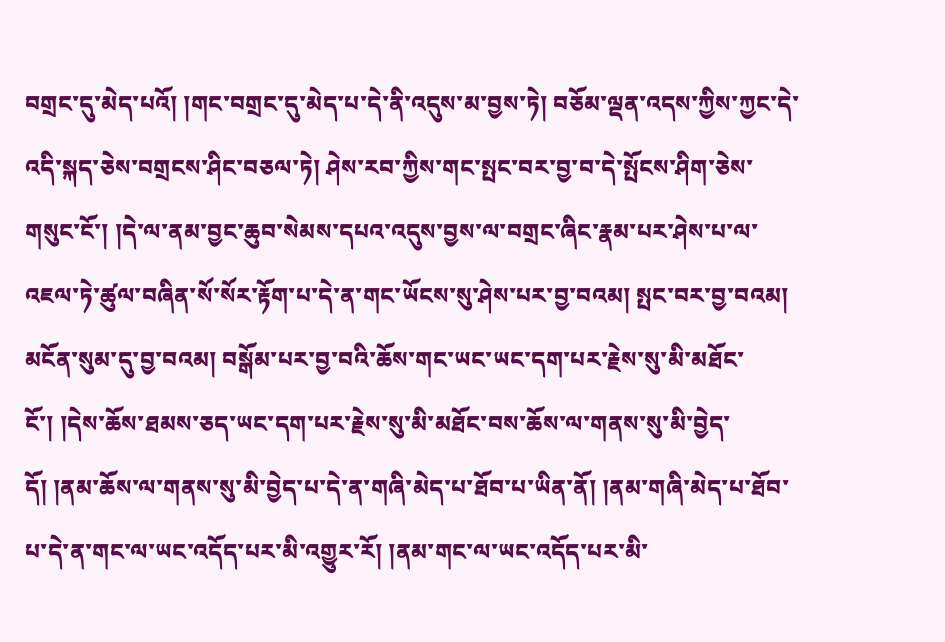བགྲང་དུ་མེད་པའོ། །གང་བགྲང་དུ་མེད་པ་དེ་ནི་འདུས་མ་བྱས་ཏེ། བཅོམ་ལྡན་འདས་ཀྱིས་ཀྱང་དེ་འདི་སྐད་ཅེས་བགྲངས་ཤིང་བཅལ་ཏེ། ཤེས་རབ་ཀྱིས་གང་སྤང་བར་བྱ་བ་དེ་སྤོངས་ཤིག་ཅེས་གསུང་ངོ་། །དེ་ལ་ནམ་བྱང་ཆུབ་སེམས་དཔའ་འདུས་བྱས་ལ་བགྲང་ཞིང་རྣམ་པར་ཤེས་པ་ལ་འཇལ་ཏེ་ཚུལ་བཞིན་སོ་སོར་རྟོག་པ་དེ་ན་གང་ཡོངས་སུ་ཤེས་པར་བྱ་བའམ། སྤང་བར་བྱ་བའམ། མངོན་སུམ་དུ་བྱ་བའམ། བསྒོམ་པར་བྱ་བའི་ཆོས་གང་ཡང་ཡང་དག་པར་རྗེས་སུ་མི་མཐོང་ངོ་། །དེས་ཆོས་ཐམས་ཅད་ཡང་དག་པར་རྗེས་སུ་མི་མཐོང་བས་ཆོས་ལ་གནས་སུ་མི་བྱེད་དོ། །ནམ་ཆོས་ལ་གནས་སུ་མི་བྱེད་པ་དེ་ན་གཞི་མེད་པ་ཐོབ་པ་ཡིན་ནོ། །ནམ་གཞི་མེད་པ་ཐོབ་པ་དེ་ན་གང་ལ་ཡང་འདོད་པར་མི་འགྱུར་རོ། །ནམ་གང་ལ་ཡང་འདོད་པར་མི་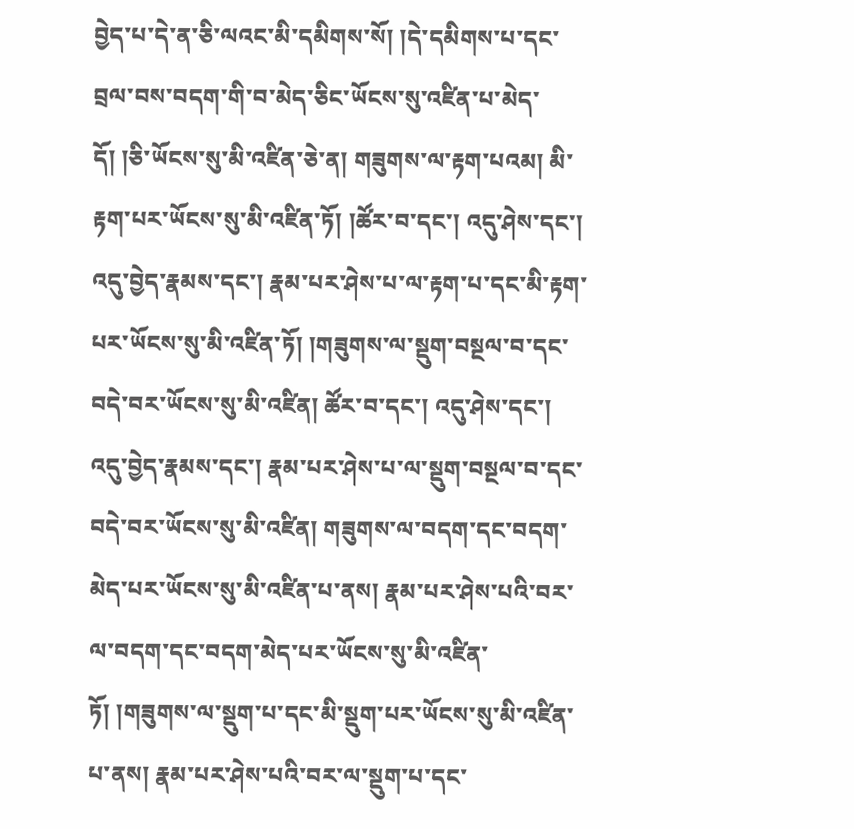བྱེད་པ་དེ་ན་ཅི་ལའང་མི་དམིགས་སོ། །དེ་དམིགས་པ་དང་བྲལ་བས་བདག་གི་བ་མེད་ཅིང་ཡོངས་སུ་འཛིན་པ་མེད་དོ། །ཅི་ཡོངས་སུ་མི་འཛིན་ཅེ་ན། གཟུགས་ལ་རྟག་པའམ། མི་རྟག་པར་ཡོངས་སུ་མི་འཛིན་ཏོ། །ཚོར་བ་དང་། འདུ་ཤེས་དང་། འདུ་བྱེད་རྣམས་དང་། རྣམ་པར་ཤེས་པ་ལ་རྟག་པ་དང་མི་རྟག་པར་ཡོངས་སུ་མི་འཛིན་ཏོ། །གཟུགས་ལ་སྡུག་བསྔལ་བ་དང་བདེ་བར་ཡོངས་སུ་མི་འཛིན། ཚོར་བ་དང་། འདུ་ཤེས་དང་། འདུ་བྱེད་རྣམས་དང་། རྣམ་པར་ཤེས་པ་ལ་སྡུག་བསྔལ་བ་དང་བདེ་བར་ཡོངས་སུ་མི་འཛིན། གཟུགས་ལ་བདག་དང་བདག་མེད་པར་ཡོངས་སུ་མི་འཛིན་པ་ནས། རྣམ་པར་ཤེས་པའི་བར་ལ་བདག་དང་བདག་མེད་པར་ཡོངས་སུ་མི་འཛིན་ཏོ། །གཟུགས་ལ་སྡུག་པ་དང་མི་སྡུག་པར་ཡོངས་སུ་མི་འཛིན་པ་ནས། རྣམ་པར་ཤེས་པའི་བར་ལ་སྡུག་པ་དང་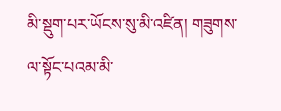མི་སྡུག་པར་ཡོངས་སུ་མི་འཛིན། གཟུགས་ལ་སྟོང་པའམ་མི་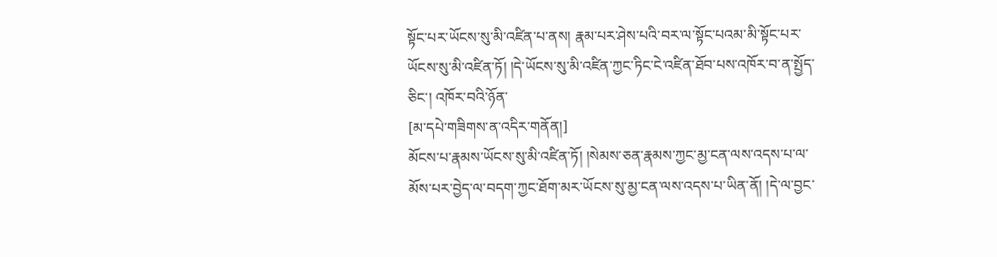སྟོང་པར་ཡོངས་སུ་མི་འཛིན་པ་ནས། རྣམ་པར་ཤེས་པའི་བར་ལ་སྟོང་པའམ་མི་སྟོང་པར་ཡོངས་སུ་མི་འཛིན་ཏོ། །དེ་ཡོངས་སུ་མི་འཛིན་ཀྱང་ཏིང་ངེ་འཛིན་ཐོབ་པས་འཁོར་བ་ན་སྤྱོད་ཅིང་། འཁོར་བའི་ཉོན་
[མ་དཔེ་གཟིགས་ན་འདིར་གནོན།]
མོངས་པ་རྣམས་ཡོངས་སུ་མི་འཛིན་ཏོ། །སེམས་ཅན་རྣམས་ཀྱང་མྱ་ངན་ལས་འདས་པ་ལ་མོས་པར་བྱེད་ལ་བདག་ཀྱང་ཐོག་མར་ཡོངས་སུ་མྱ་ངན་ལས་འདས་པ་ཡིན་ནོ། །དེ་ལ་བྱང་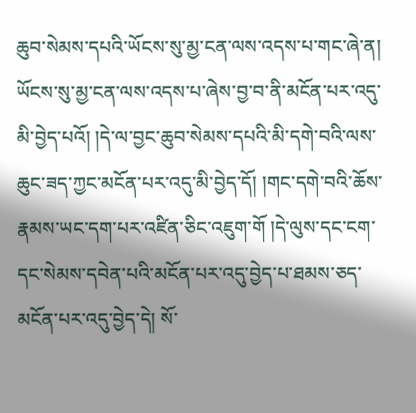ཆུབ་སེམས་དཔའི་ཡོངས་སུ་མྱ་ངན་ལས་འདས་པ་གང་ཞེ་ན། ཡོངས་སུ་མྱ་ངན་ལས་འདས་པ་ཞེས་བྱ་བ་ནི་མངོན་པར་འདུ་མི་བྱེད་པའོ། །དེ་ལ་བྱང་ཆུབ་སེམས་དཔའི་མི་དགེ་བའི་ལས་ཆུང་ཟད་ཀྱང་མངོན་པར་འདུ་མི་བྱེད་དོ། །གང་དགེ་བའི་ཆོས་རྣམས་ཡང་དག་པར་འཛིན་ཅིང་འཇུག་གོ །དེ་ལུས་དང་ངག་དང་སེམས་དབེན་པའི་མངོན་པར་འདུ་བྱེད་པ་ཐམས་ཅད་མངོན་པར་འདུ་བྱེད་དེ། སོ་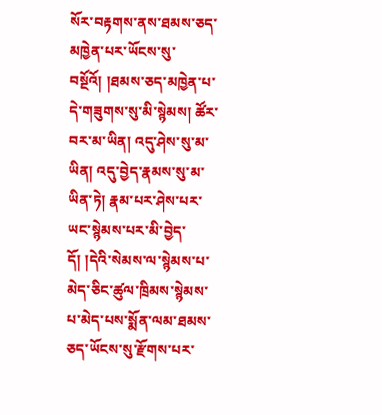སོར་བརྟགས་ནས་ཐམས་ཅད་མཁྱེན་པར་ཡོངས་སུ་བསྔོའོ། །ཐམས་ཅད་མཁྱེན་པ་དེ་གཟུགས་སུ་མི་སྙེམས། ཚོར་བར་མ་ཡིན། འདུ་ཤེས་སུ་མ་ཡིན། འདུ་བྱེད་རྣམས་སུ་མ་ཡིན་ཏེ། རྣམ་པར་ཤེས་པར་ཡང་སྙེམས་པར་མི་བྱེད་དོ། །དེའི་སེམས་ལ་སྙེམས་པ་མེད་ཅིང་ཚུལ་ཁྲིམས་སྙེམས་པ་མེད་པས་སྨོན་ལམ་ཐམས་ཅད་ཡོངས་སུ་རྫོགས་པར་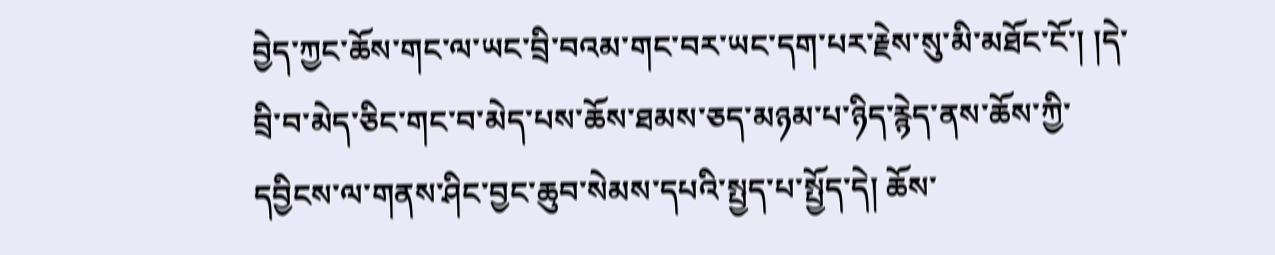བྱེད་ཀྱང་ཆོས་གང་ལ་ཡང་བྲི་བའམ་གང་བར་ཡང་དག་པར་རྗེས་སུ་མི་མཐོང་ངོ་། །དེ་བྲི་བ་མེད་ཅིང་གང་བ་མེད་པས་ཆོས་ཐམས་ཅད་མཉམ་པ་ཉིད་རྙེད་ནས་ཆོས་ཀྱི་དབྱིངས་ལ་གནས་ཤིང་བྱང་ཆུབ་སེམས་དཔའི་སྤྱད་པ་སྤྱོད་དེ། ཆོས་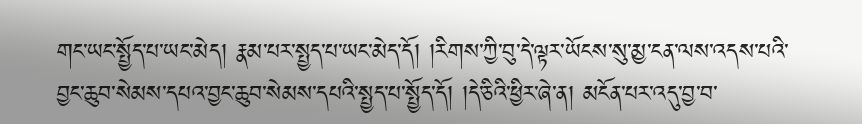གང་ཡང་སྤྱོད་པ་ཡང་མེད། རྣམ་པར་སྤྱད་པ་ཡང་མེད་དོ། །རིགས་ཀྱི་བུ་དེ་ལྟར་ཡོངས་སུ་མྱ་ངན་ལས་འདས་པའི་བྱང་ཆུབ་སེམས་དཔའ་བྱང་ཆུབ་སེམས་དཔའི་སྤྱད་པ་སྤྱོད་དོ། །དེ་ཅིའི་ཕྱིར་ཞེ་ན། མངོན་པར་འདུ་བྱ་བ་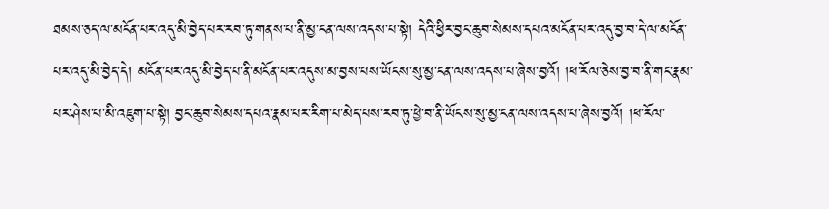ཐམས་ཅད་ལ་མངོན་པར་འདུ་མི་བྱེད་པར་རབ་ཏུ་གནས་པ་ནི་མྱ་ངན་ལས་འདས་པ་སྟེ། དེའི་ཕྱིར་བྱང་ཆུབ་སེམས་དཔའ་མངོན་པར་འདུ་བྱ་བ་དེ་ལ་མངོན་པར་འདུ་མི་བྱེད་དེ། མངོན་པར་འདུ་མི་བྱེད་པ་ནི་མངོན་པར་འདུས་མ་བྱས་པས་ཡོངས་སུ་མྱ་ངན་ལས་འདས་པ་ཞེས་བྱའོ། །ཕ་རོལ་ཅེས་བྱ་བ་ནི་གང་རྣམ་པར་ཤེས་པ་མི་འཇུག་པ་སྟེ། བྱང་ཆུབ་སེམས་དཔའ་རྣམ་པར་རིག་པ་མེད་པས་རབ་ཏུ་ཕྱེ་བ་ནི་ཡོངས་སུ་མྱ་ངན་ལས་འདས་པ་ཞེས་བྱའོ། །ཕ་རོལ་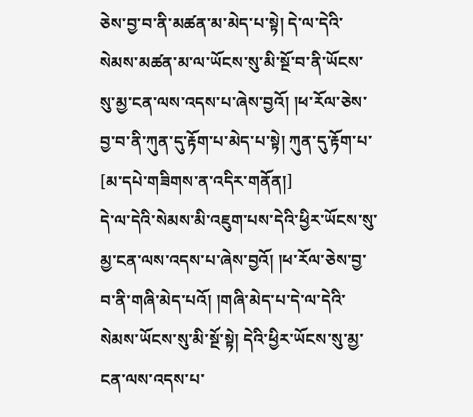ཅེས་བྱ་བ་ནི་མཚན་མ་མེད་པ་སྟེ། དེ་ལ་དེའི་སེམས་མཚན་མ་ལ་ཡོངས་སུ་མི་སྔོ་བ་ནི་ཡོངས་སུ་མྱ་ངན་ལས་འདས་པ་ཞེས་བྱའོ། །ཕ་རོལ་ཅེས་བྱ་བ་ནི་ཀུན་དུ་རྟོག་པ་མེད་པ་སྟེ། ཀུན་དུ་རྟོག་པ་
[མ་དཔེ་གཟིགས་ན་འདིར་གནོན།]
དེ་ལ་དེའི་སེམས་མི་འཇུག་པས་དེའི་ཕྱིར་ཡོངས་སུ་མྱ་ངན་ལས་འདས་པ་ཞེས་བྱའོ། །ཕ་རོལ་ཅེས་བྱ་བ་ནི་གཞི་མེད་པའོ། །གཞི་མེད་པ་དེ་ལ་དེའི་སེམས་ཡོངས་སུ་མི་སྔོ་སྟེ། དེའི་ཕྱིར་ཡོངས་སུ་མྱ་ངན་ལས་འདས་པ་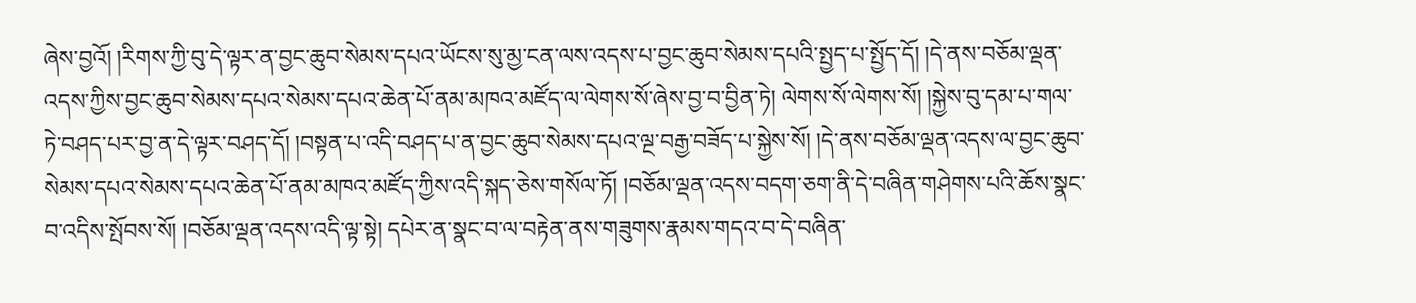ཞེས་བྱའོ། །རིགས་ཀྱི་བུ་དེ་ལྟར་ན་བྱང་ཆུབ་སེམས་དཔའ་ཡོངས་སུ་མྱ་ངན་ལས་འདས་པ་བྱང་ཆུབ་སེམས་དཔའི་སྤྱད་པ་སྤྱོད་དོ། །དེ་ནས་བཅོམ་ལྡན་འདས་ཀྱིས་བྱང་ཆུབ་སེམས་དཔའ་སེམས་དཔའ་ཆེན་པོ་ནམ་མཁའ་མཛོད་ལ་ལེགས་སོ་ཞེས་བྱ་བ་བྱིན་ཏེ། ལེགས་སོ་ལེགས་སོ། །སྐྱེས་བུ་དམ་པ་གལ་ཏེ་བཤད་པར་བྱ་ན་དེ་ལྟར་བཤད་དོ། །བསྟན་པ་འདི་བཤད་པ་ན་བྱང་ཆུབ་སེམས་དཔའ་ལྔ་བརྒྱ་བཟོད་པ་སྐྱེས་སོ། །དེ་ནས་བཅོམ་ལྡན་འདས་ལ་བྱང་ཆུབ་སེམས་དཔའ་སེམས་དཔའ་ཆེན་པོ་ནམ་མཁའ་མཛོད་ཀྱིས་འདི་སྐད་ཅེས་གསོལ་ཏོ། །བཅོམ་ལྡན་འདས་བདག་ཅག་ནི་དེ་བཞིན་གཤེགས་པའི་ཆོས་སྣང་བ་འདིས་སྤོབས་སོ། །བཅོམ་ལྡན་འདས་འདི་ལྟ་སྟེ། དཔེར་ན་སྣང་བ་ལ་བརྟེན་ནས་གཟུགས་རྣམས་གདའ་བ་དེ་བཞིན་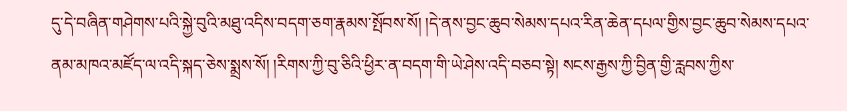དུ་དེ་བཞིན་གཤེགས་པའི་སྐྱེ་བུའི་མཐུ་འདིས་བདག་ཅག་རྣམས་སྤོབས་སོ། །དེ་ནས་བྱང་ཆུབ་སེམས་དཔའ་རིན་ཆེན་དཔལ་གྱིས་བྱང་ཆུབ་སེམས་དཔའ་ནམ་མཁའ་མཛོད་ལ་འདི་སྐད་ཅེས་སྨྲས་སོ། །རིགས་ཀྱི་བུ་ཅིའི་ཕྱིར་ན་བདག་གི་ཡེ་ཤེས་འདི་བཅབ་སྟེ། སངས་རྒྱས་ཀྱི་བྱིན་གྱི་རླབས་ཀྱིས་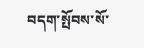བདག་སྤོབས་སོ་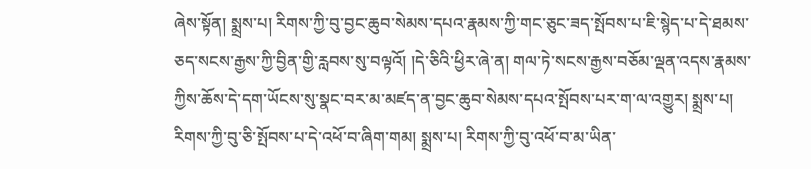ཞེས་སྟོན། སྨྲས་པ། རིགས་ཀྱི་བུ་བྱང་ཆུབ་སེམས་དཔའ་རྣམས་ཀྱི་གང་ཅུང་ཟད་སྤོབས་པ་ཇི་སྙེད་པ་དེ་ཐམས་ཅད་སངས་རྒྱས་ཀྱི་བྱིན་གྱི་རླབས་སུ་བལྟའོ། །དེ་ཅིའི་ཕྱིར་ཞེ་ན། གལ་ཏེ་སངས་རྒྱས་བཅོམ་ལྡན་འདས་རྣམས་ཀྱིས་ཆོས་དེ་དག་ཡོངས་སུ་སྣང་བར་མ་མཛད་ན་བྱང་ཆུབ་སེམས་དཔའ་སྤོབས་པར་ག་ལ་འགྱུར། སྨྲས་པ། རིགས་ཀྱི་བུ་ཅི་སྤོབས་པ་དེ་འཕོ་བ་ཞིག་གམ། སྨྲས་པ། རིགས་ཀྱི་བུ་འཕོ་བ་མ་ཡིན་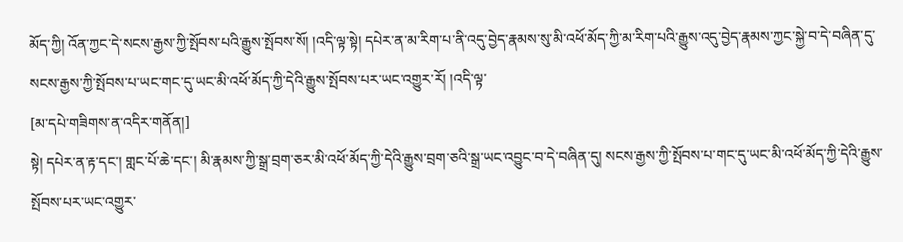མོད་ཀྱི། འོན་ཀྱང་དེ་སངས་རྒྱས་ཀྱི་སྤོབས་པའི་རྒྱུས་སྤོབས་སོ། །འདི་ལྟ་སྟེ། དཔེར་ན་མ་རིག་པ་ནི་འདུ་བྱེད་རྣམས་སུ་མི་འཕོ་མོད་ཀྱི་མ་རིག་པའི་རྒྱུས་འདུ་བྱེད་རྣམས་ཀྱང་སྐྱེ་བ་དེ་བཞིན་དུ་སངས་རྒྱས་ཀྱི་སྤོབས་པ་ཡང་གང་དུ་ཡང་མི་འཕོ་མོད་ཀྱི་དེའི་རྒྱུས་སྤོབས་པར་ཡང་འགྱུར་རོ། །འདི་ལྟ་
[མ་དཔེ་གཟིགས་ན་འདིར་གནོན།]
སྟེ། དཔེར་ན་རྟ་དང་། གླང་པོ་ཆེ་དང་། མི་རྣམས་ཀྱི་སྒྲ་བྲག་ཅར་མི་འཕོ་མོད་ཀྱི་དེའི་རྒྱུས་བྲག་ཅའི་སྒྲ་ཡང་འབྱུང་བ་དེ་བཞིན་དུ། སངས་རྒྱས་ཀྱི་སྤོབས་པ་གང་དུ་ཡང་མི་འཕོ་མོད་ཀྱི་དེའི་རྒྱུས་སྤོབས་པར་ཡང་འགྱུར་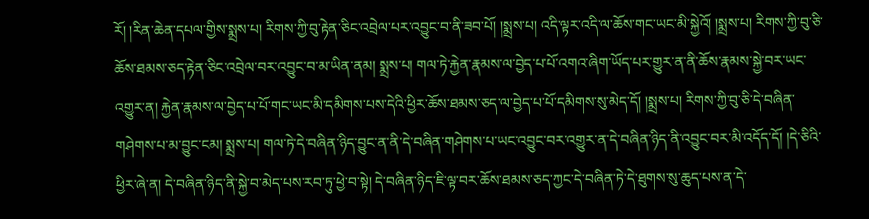རོ། །རིན་ཆེན་དཔལ་གྱིས་སྨྲས་པ། རིགས་ཀྱི་བུ་རྟེན་ཅིང་འབྲེལ་པར་འབྱུང་བ་ནི་ཟབ་པོ། །སྨྲས་པ། འདི་ལྟར་འདི་ལ་ཆོས་གང་ཡང་མི་སྐྱེའོ། །སྨྲས་པ། རིགས་ཀྱི་བུ་ཅི་ཆོས་ཐམས་ཅད་རྟེན་ཅིང་འབྲེལ་བར་འབྱུང་བ་མ་ཡིན་ནམ། སྨྲས་པ། གལ་ཏེ་རྐྱེན་རྣམས་ལ་བྱེད་པ་པོ་འགའ་ཞིག་ཡོད་པར་གྱུར་ན་ནི་ཆོས་རྣམས་སྐྱེ་བར་ཡང་འགྱུར་ན། རྐྱེན་རྣམས་ལ་བྱེད་པ་པོ་གང་ཡང་མི་དམིགས་པས་དེའི་ཕྱིར་ཆོས་ཐམས་ཅད་ལ་བྱེད་པ་པོ་དམིགས་སུ་མེད་དོ། །སྨྲས་པ། རིགས་ཀྱི་བུ་ཅི་དེ་བཞིན་གཤེགས་པ་མ་བྱུང་ངམ། སྨྲས་པ། གལ་ཏེ་དེ་བཞིན་ཉིད་བྱུང་ན་ནི་དེ་བཞིན་གཤེགས་པ་ཡང་འབྱུང་བར་འགྱུར་ན་དེ་བཞིན་ཉིད་ནི་འབྱུང་བར་མི་འདོད་དོ། །དེ་ཅིའི་ཕྱིར་ཞེ་ན། དེ་བཞིན་ཉིད་ནི་སྐྱེ་བ་མེད་པས་རབ་ཏུ་ཕྱེ་བ་སྟེ། དེ་བཞིན་ཉིད་ཇི་ལྟ་བར་ཆོས་ཐམས་ཅད་ཀྱང་དེ་བཞིན་ཏེ་དེ་ཐུགས་སུ་ཆུད་པས་ན་དེ་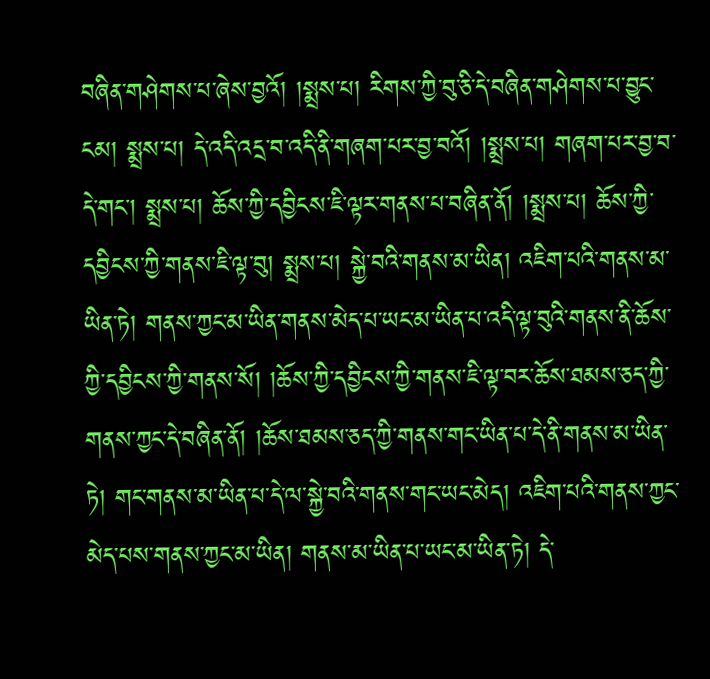བཞིན་གཤེགས་པ་ཞེས་བྱའོ། །སྨྲས་པ། རིགས་ཀྱི་བུ་ཅི་དེ་བཞིན་གཤེགས་པ་བྱུང་ངམ། སྨྲས་པ། དེ་འདི་འདྲ་བ་འདི་ནི་གཞག་པར་བྱ་བའོ། །སྨྲས་པ། གཞག་པར་བྱ་བ་དེ་གང་། སྨྲས་པ། ཆོས་ཀྱི་དབྱིངས་ཇི་ལྟར་གནས་པ་བཞིན་ནོ། །སྨྲས་པ། ཆོས་ཀྱི་དབྱིངས་ཀྱི་གནས་ཇི་ལྟ་བུ། སྨྲས་པ། སྐྱེ་བའི་གནས་མ་ཡིན། འཇིག་པའི་གནས་མ་ཡིན་ཏེ། གནས་ཀྱང་མ་ཡིན་གནས་མེད་པ་ཡང་མ་ཡིན་པ་འདི་ལྟ་བུའི་གནས་ནི་ཆོས་ཀྱི་དབྱིངས་ཀྱི་གནས་སོ། །ཆོས་ཀྱི་དབྱིངས་ཀྱི་གནས་ཇི་ལྟ་བར་ཆོས་ཐམས་ཅད་ཀྱི་གནས་ཀྱང་དེ་བཞིན་ནོ། །ཆོས་ཐམས་ཅད་ཀྱི་གནས་གང་ཡིན་པ་དེ་ནི་གནས་མ་ཡིན་ཏེ། གང་གནས་མ་ཡིན་པ་དེ་ལ་སྐྱེ་བའི་གནས་གང་ཡང་མེད། འཇིག་པའི་གནས་ཀྱང་མེད་པས་གནས་ཀྱང་མ་ཡིན། གནས་མ་ཡིན་པ་ཡང་མ་ཡིན་ཏེ། དེ་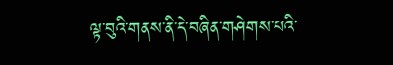ལྟ་བུའི་གནས་ནི་དེ་བཞིན་གཤེགས་པའི་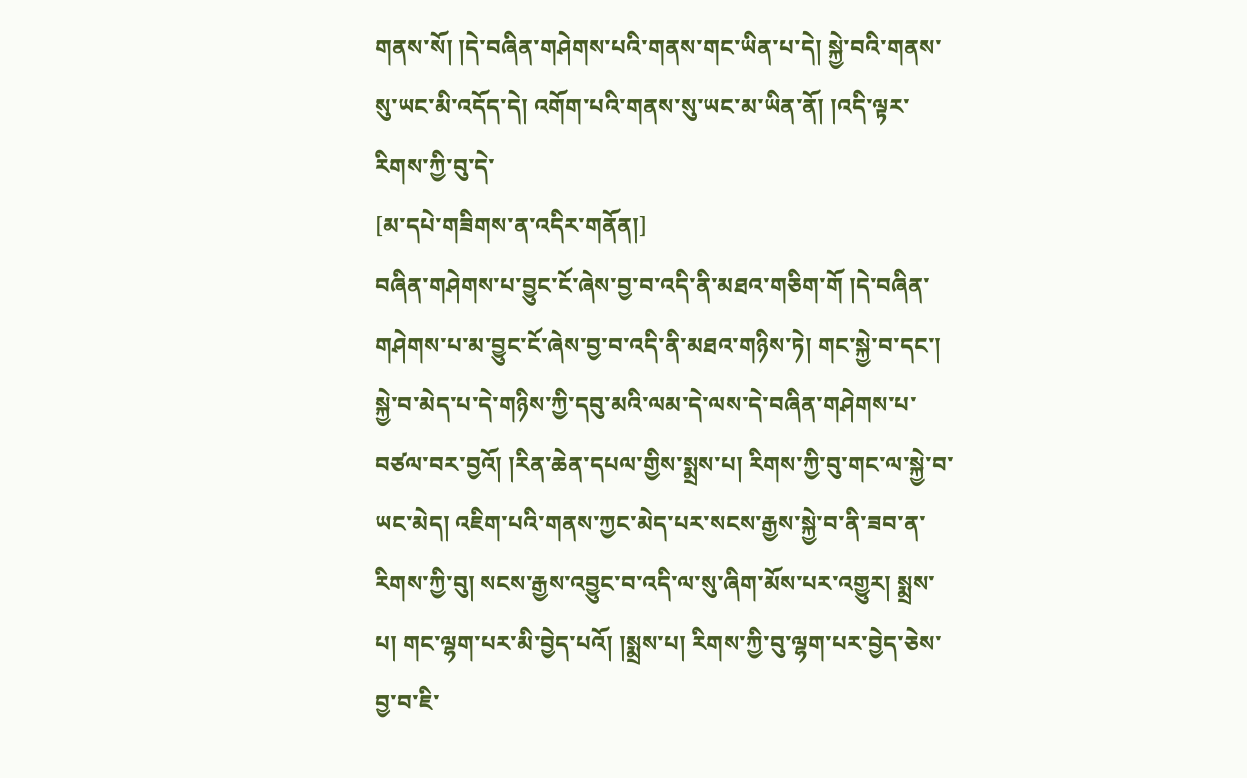གནས་སོ། །དེ་བཞིན་གཤེགས་པའི་གནས་གང་ཡིན་པ་དེ། སྐྱེ་བའི་གནས་སུ་ཡང་མི་འདོད་དེ། འགོག་པའི་གནས་སུ་ཡང་མ་ཡིན་ནོ། །འདི་ལྟར་རིགས་ཀྱི་བུ་དེ་
[མ་དཔེ་གཟིགས་ན་འདིར་གནོན།]
བཞིན་གཤེགས་པ་བྱུང་ངོ་ཞེས་བྱ་བ་འདི་ནི་མཐའ་གཅིག་གོ །དེ་བཞིན་གཤེགས་པ་མ་བྱུང་ངོ་ཞེས་བྱ་བ་འདི་ནི་མཐའ་གཉིས་ཏེ། གང་སྐྱེ་བ་དང་། སྐྱེ་བ་མེད་པ་དེ་གཉིས་ཀྱི་དབུ་མའི་ལམ་དེ་ལས་དེ་བཞིན་གཤེགས་པ་བཙལ་བར་བྱའོ། །རིན་ཆེན་དཔལ་གྱིས་སྨྲས་པ། རིགས་ཀྱི་བུ་གང་ལ་སྐྱེ་བ་ཡང་མེད། འཇིག་པའི་གནས་ཀྱང་མེད་པར་སངས་རྒྱས་སྐྱེ་བ་ནི་ཟབ་ན་རིགས་ཀྱི་བུ། སངས་རྒྱས་འབྱུང་བ་འདི་ལ་སུ་ཞིག་མོས་པར་འགྱུར། སྨྲས་པ། གང་ལྷག་པར་མི་བྱེད་པའོ། །སྨྲས་པ། རིགས་ཀྱི་བུ་ལྷག་པར་བྱེད་ཅེས་བྱ་བ་ཇི་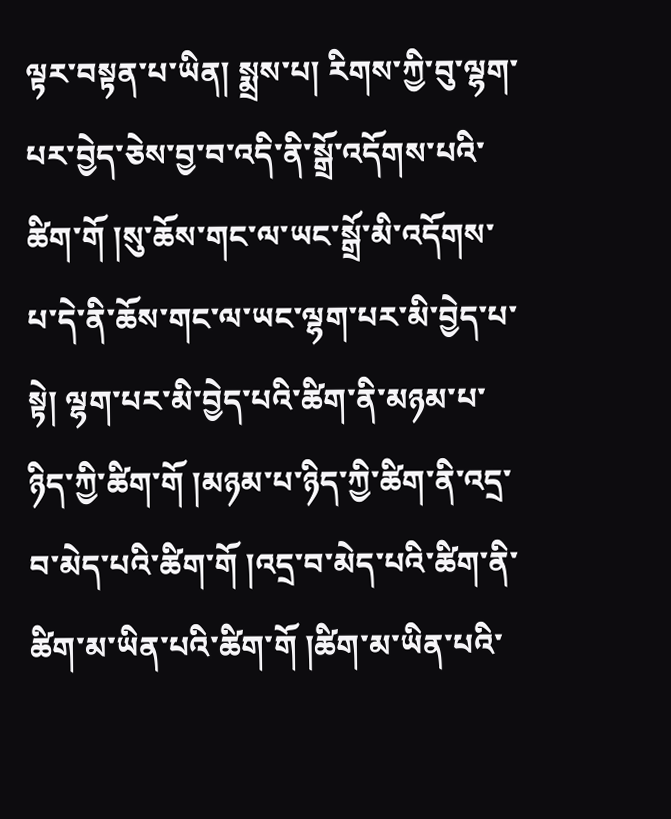ལྟར་བསྟན་པ་ཡིན། སྨྲས་པ། རིགས་ཀྱི་བུ་ལྷག་པར་བྱེད་ཅེས་བྱ་བ་འདི་ནི་སྒྲོ་འདོགས་པའི་ཚིག་གོ །སུ་ཆོས་གང་ལ་ཡང་སྒྲོ་མི་འདོགས་པ་དེ་ནི་ཆོས་གང་ལ་ཡང་ལྷག་པར་མི་བྱེད་པ་སྟེ། ལྷག་པར་མི་བྱེད་པའི་ཚིག་ནི་མཉམ་པ་ཉིད་ཀྱི་ཚིག་གོ །མཉམ་པ་ཉིད་ཀྱི་ཚིག་ནི་འདྲ་བ་མེད་པའི་ཚིག་གོ །འདྲ་བ་མེད་པའི་ཚིག་ནི་ཚིག་མ་ཡིན་པའི་ཚིག་གོ །ཚིག་མ་ཡིན་པའི་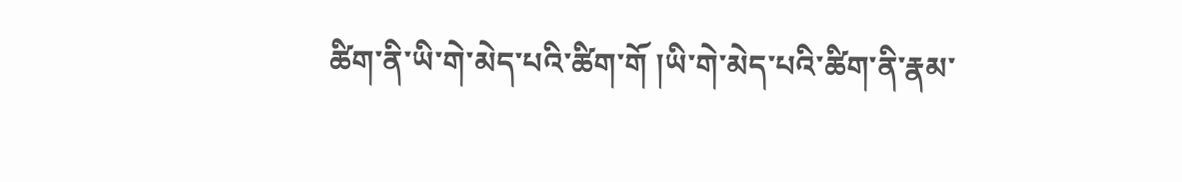ཚིག་ནི་ཡི་གེ་མེད་པའི་ཚིག་གོ །ཡི་གེ་མེད་པའི་ཚིག་ནི་རྣམ་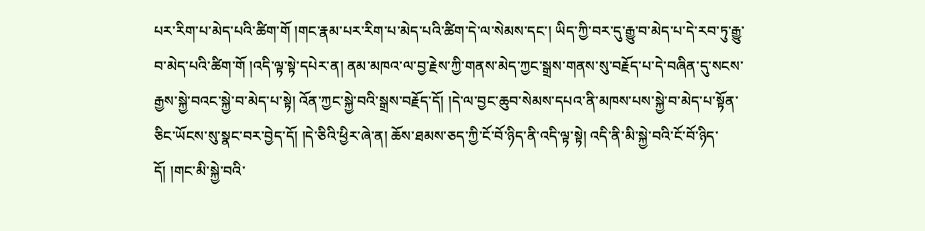པར་རིག་པ་མེད་པའི་ཚིག་གོ །གང་རྣམ་པར་རིག་པ་མེད་པའི་ཚིག་དེ་ལ་སེམས་དང་། ཡིད་ཀྱི་བར་དུ་རྒྱུ་བ་མེད་པ་དེ་རབ་ཏུ་རྒྱུ་བ་མེད་པའི་ཚིག་གོ །འདི་ལྟ་སྟེ་དཔེར་ན། ནམ་མཁའ་ལ་བྱ་རྗེས་ཀྱི་གནས་མེད་ཀྱང་སྒྲས་གནས་སུ་བརྗོད་པ་དེ་བཞིན་དུ་སངས་རྒྱས་སྐྱེ་བའང་སྐྱེ་བ་མེད་པ་སྟེ། འོན་ཀྱང་སྐྱེ་བའི་སྒྲས་བརྗོད་དོ། །དེ་ལ་བྱང་ཆུབ་སེམས་དཔའ་ནི་མཁས་པས་སྐྱེ་བ་མེད་པ་སྟོན་ཅིང་ཡོངས་སུ་སྣང་བར་བྱེད་དོ། །དེ་ཅིའི་ཕྱིར་ཞེ་ན། ཆོས་ཐམས་ཅད་ཀྱི་ངོ་བོ་ཉིད་ནི་འདི་ལྟ་སྟེ། འདི་ནི་མི་སྐྱེ་བའི་ངོ་བོ་ཉིད་དོ། །གང་མི་སྐྱེ་བའི་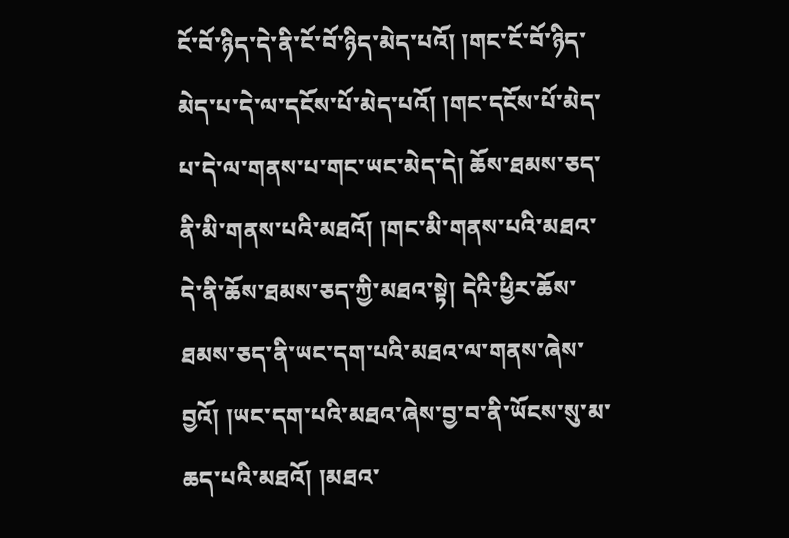ངོ་བོ་ཉིད་དེ་ནི་ངོ་བོ་ཉིད་མེད་པའོ། །གང་ངོ་བོ་ཉིད་མེད་པ་དེ་ལ་དངོས་པོ་མེད་པའོ། །གང་དངོས་པོ་མེད་པ་དེ་ལ་གནས་པ་གང་ཡང་མེད་དེ། ཆོས་ཐམས་ཅད་ནི་མི་གནས་པའི་མཐའོ། །གང་མི་གནས་པའི་མཐའ་དེ་ནི་ཆོས་ཐམས་ཅད་ཀྱི་མཐའ་སྟེ། དེའི་ཕྱིར་ཆོས་ཐམས་ཅད་ནི་ཡང་དག་པའི་མཐའ་ལ་གནས་ཞེས་བྱའོ། །ཡང་དག་པའི་མཐའ་ཞེས་བྱ་བ་ནི་ཡོངས་སུ་མ་ཆད་པའི་མཐའོ། །མཐའ་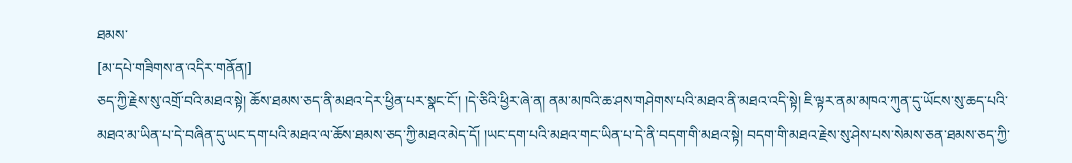ཐམས་
[མ་དཔེ་གཟིགས་ན་འདིར་གནོན།]
ཅད་ཀྱི་རྗེས་སུ་འགྲོ་བའི་མཐའ་སྟེ། ཆོས་ཐམས་ཅད་ནི་མཐའ་དེར་ཕྱིན་པར་སྣང་ངོ་། །དེ་ཅིའི་ཕྱིར་ཞེ་ན། ནམ་མཁའི་ཆ་ཤས་གཤེགས་པའི་མཐའ་ནི་མཐའ་འདི་སྟེ། ཇི་ལྟར་ནམ་མཁའ་ཀུན་དུ་ཡོངས་སུ་ཆད་པའི་མཐའ་མ་ཡིན་པ་དེ་བཞིན་དུ་ཡང་དག་པའི་མཐའ་ལ་ཆོས་ཐམས་ཅད་ཀྱི་མཐའ་མེད་དོ། །ཡང་དག་པའི་མཐའ་གང་ཡིན་པ་དེ་ནི་བདག་གི་མཐའ་སྟེ། བདག་གི་མཐའ་རྗེས་སུ་ཤེས་པས་སེམས་ཅན་ཐམས་ཅད་ཀྱི་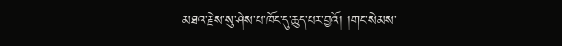མཐའ་རྗེས་སུ་ཤེས་པ་ཁོང་དུ་ཆུད་པར་བྱའོ། །གང་སེམས་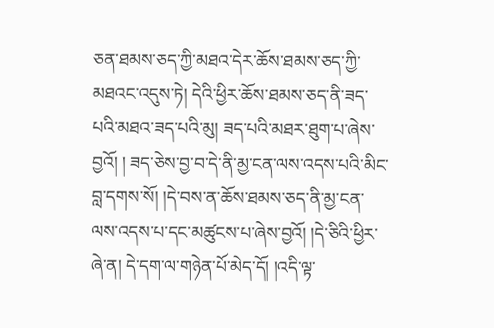ཅན་ཐམས་ཅད་ཀྱི་མཐའ་དེར་ཆོས་ཐམས་ཅད་ཀྱི་མཐའང་འདུས་ཏེ། དེའི་ཕྱིར་ཆོས་ཐམས་ཅད་ནི་ཟད་པའི་མཐའ་ཟད་པའི་མུ། ཟད་པའི་མཐར་ཐུག་པ་ཞེས་བྱའོ། ། ཟད་ཅེས་བྱ་བ་དེ་ནི་མྱ་ངན་ལས་འདས་པའི་མིང་བླ་དགས་སོ། །དེ་བས་ན་ཆོས་ཐམས་ཅད་ནི་མྱ་ངན་ལས་འདས་པ་དང་མཚུངས་པ་ཞེས་བྱའོ། །དེ་ཅིའི་ཕྱིར་ཞེ་ན། དེ་དག་ལ་གཉེན་པོ་མེད་དོ། །འདི་ལྟ་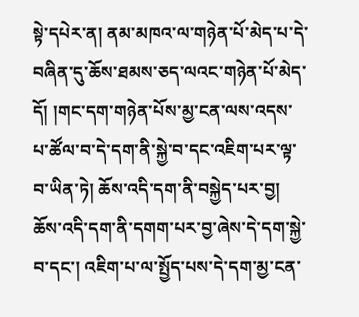སྟེ་དཔེར་ན། ནམ་མཁའ་ལ་གཉེན་པོ་མེད་པ་དེ་བཞིན་དུ་ཆོས་ཐམས་ཅད་ལའང་གཉེན་པོ་མེད་དོ། །གང་དག་གཉེན་པོས་མྱ་ངན་ལས་འདས་པ་ཚོལ་བ་དེ་དག་ནི་སྐྱེ་བ་དང་འཇིག་པར་ལྟ་བ་ཡིན་ཏེ། ཆོས་འདི་དག་ནི་བསྐྱེད་པར་བྱ། ཆོས་འདི་དག་ནི་དགག་པར་བྱ་ཞེས་དེ་དག་སྐྱེ་བ་དང་། འཇིག་པ་ལ་སྤྱོད་པས་དེ་དག་མྱ་ངན་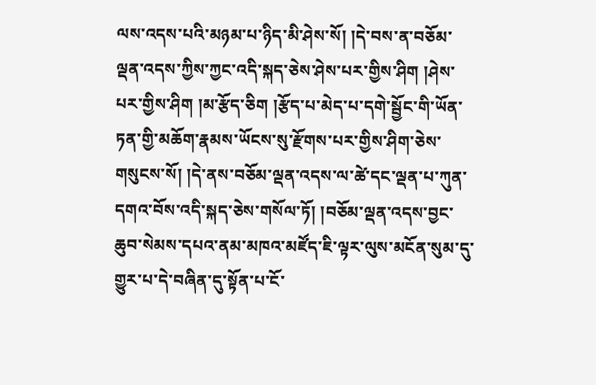ལས་འདས་པའི་མཉམ་པ་ཉིད་མི་ཤེས་སོ། །དེ་བས་ན་བཅོམ་ལྡན་འདས་ཀྱིས་ཀྱང་འདི་སྐད་ཅེས་ཤེས་པར་གྱིས་ཤིག །ཤེས་པར་གྱིས་ཤིག །མ་རྩོད་ཅིག །རྩོད་པ་མེད་པ་དགེ་སྦྱོང་གི་ཡོན་ཏན་གྱི་མཆོག་རྣམས་ཡོངས་སུ་རྫོགས་པར་གྱིས་ཤིག་ཅེས་གསུངས་སོ། །དེ་ནས་བཅོམ་ལྡན་འདས་ལ་ཚེ་དང་ལྡན་པ་ཀུན་དགའ་བོས་འདི་སྐད་ཅེས་གསོལ་ཏོ། །བཅོམ་ལྡན་འདས་བྱང་ཆུབ་སེམས་དཔའ་ནམ་མཁའ་མཛོད་ཇི་ལྟར་ལུས་མངོན་སུམ་དུ་གྱུར་པ་དེ་བཞིན་དུ་སྟོན་པ་ངོ་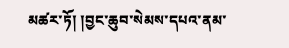མཚར་ཏོ། །བྱང་ཆུབ་སེམས་དཔའ་ནམ་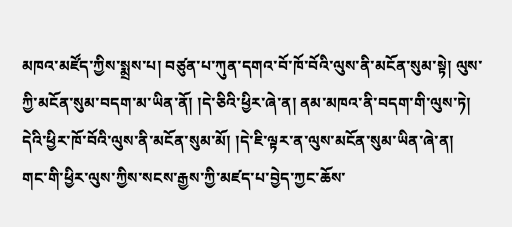མཁའ་མཛོད་ཀྱིས་སྨྲས་པ། བཙུན་པ་ཀུན་དགའ་བོ་ཁོ་བོའི་ལུས་ནི་མངོན་སུམ་སྟེ། ལུས་ཀྱི་མངོན་སུམ་བདག་མ་ཡིན་ནོ། །དེ་ཅིའི་ཕྱིར་ཞེ་ན། ནམ་མཁའ་ནི་བདག་གི་ལུས་ཏེ། དེའི་ཕྱིར་ཁོ་བོའི་ལུས་ནི་མངོན་སུམ་མོ། །དེ་ཇི་ལྟར་ན་ལུས་མངོན་སུམ་ཡིན་ཞེ་ན། གང་གི་ཕྱིར་ལུས་ཀྱིས་སངས་རྒྱས་ཀྱི་མཛད་པ་བྱེད་ཀྱང་ཆོས་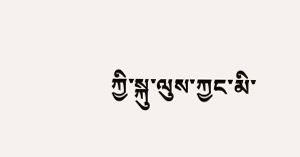ཀྱི་སྐུ་ལུས་ཀྱང་མི་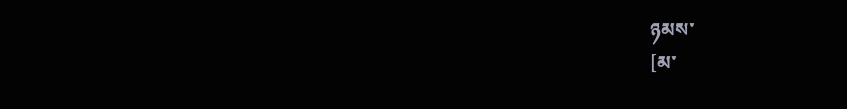ཉམས་
[མ་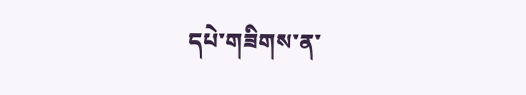དཔེ་གཟིགས་ན་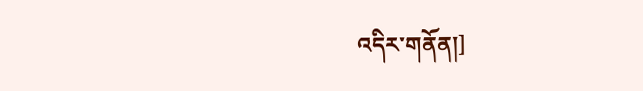འདིར་གནོན།]